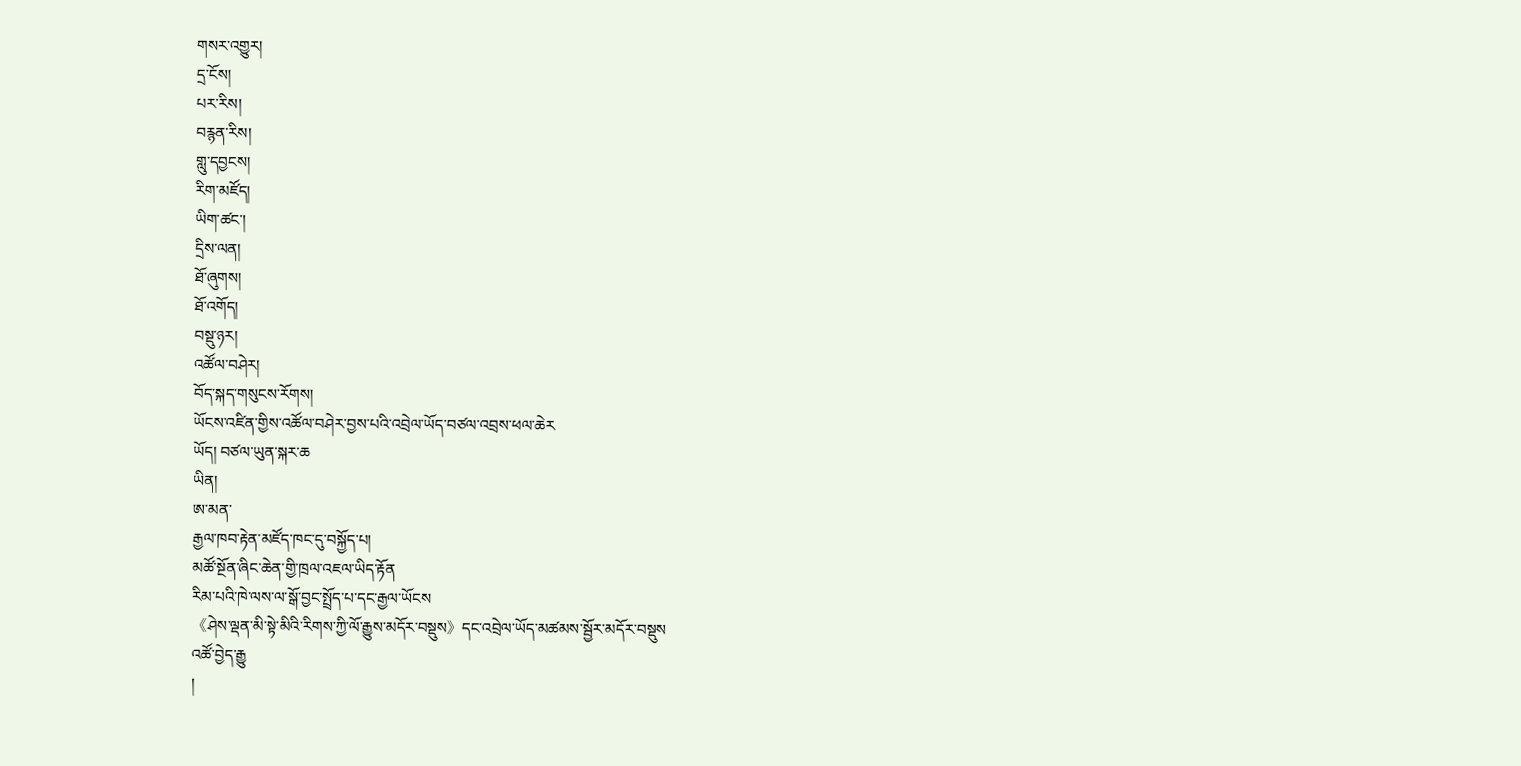གསར་འགྱུར།
དྲ་ངོས།
པར་རིས།
བརྙན་རིས།
གླུ་དབྱངས།
རིག་མཛོད།
ཡིག་ཚང་།
དྲིས་ལན།
ཐོ་ཞུགས།
ཐོ་འགོད།
བསྡུ་ཉར།
འཚོལ་བཤེར།
བོད་སྐད་གསུངས་རོགས།
ཡོངས་འཛིན་གྱིས་འཚོལ་བཤེར་བྱས་པའི་འབྲེལ་ཡོད་བཙལ་འབྲས་ཕལ་ཆེར
ཡོད། བཙལ་ཡུན་སྐར་ཆ
ཡིན།
ཨ་མན་
རྒྱལ་ཁབ་རྟེན་མཛོད་ཁང་དུ་བསྐྱོད་པ།
མཚོ་སྔོན་ཞིང་ཆེན་གྱི་ཁྲལ་འཇལ་ཡིད་རྟོན
རིམ་པའི་ཁེ་ལས་ལ་སྒོ་བྱང་སྤྲོད་པ་དང་རྒྱལ་ཡོངས
《ཤེས་ལྡན་མི་སྟེ་མིའི་རིགས་ཀྱི་ལོ་རྒྱུས་མདོར་བསྡུས》དང་འབྲེལ་ཡོད་མཚམས་སྦྱོར་མདོར་བསྡུས
འཚོ་བྱེད་རྒྱུ
།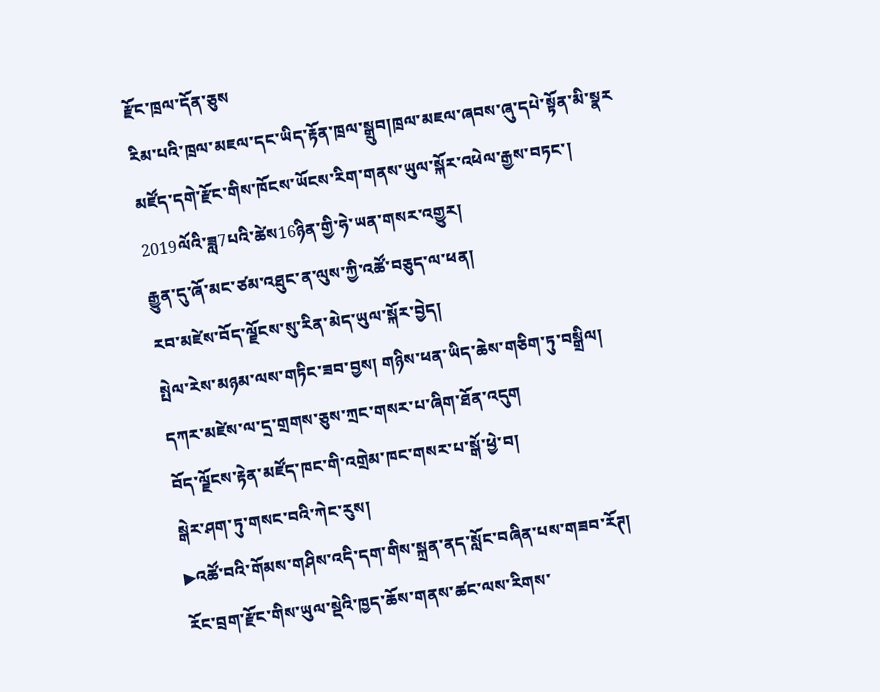རྫོང་ཁྲལ་དོན་ཅུས
རིམ་པའི་ཁྲལ་མཇལ་དང་ཡིད་རྟོན་ཁྲལ་སྒྲུབ།ཁྲལ་མཇལ་ཞབས་ཞུ་དཔེ་སྟོན་མི་སྣར
མཛོད་དགེ་རྫོང་གིས་ཁོངས་ཡོངས་རིག་གནས་ཡུལ་སྐོར་འཕེལ་རྒྱས་བཏང་།
2019ལོའི་ཟླ7པའི་ཚེས16ཉིན་གྱི་ཧེ་ཡན་གསར་འགྱུར།
རྒྱུན་དུ་ཞོ་མང་ཙམ་འཐུང་ན་ལུས་ཀྱི་འཚོ་བཅུད་ལ་ཕན།
རབ་མཛེས་བོད་ལྗོངས་སུ་རིན་མེད་ཡུལ་སྐོར་བྱེད།
སྤེལ་རེས་མཉམ་ལས་གཏིང་ཟབ་བྱས། གཉིས་ཕན་ཡིད་ཆེས་གཅིག་ཏུ་བསྒྲིལ།
དཀར་མཛེས་ལ་དྲ་གྲགས་ཅུས་ཀྲང་གསར་པ་ཞིག་ཐོན་འདུག
བོད་ལྗོངས་རྟེན་མཛོད་ཁང་གི་འགྲེམ་ཁང་གསར་པ་སྒོ་ཕྱེ་བ།
སྒེར་ཤག་ཏུ་གསང་བའི་ཀེང་རུས།
▶འཚོ་བའི་གོམས་གཤིས་འདི་དག་གིས་སྐྲན་ནད་སློང་བཞིན་པས་གཟབ་རོཊ།
རོང་བྲག་རྫོང་གིས་ཡུལ་སྡེའི་ཁྱད་ཆོས་གནས་ཚང་ལས་རིགས་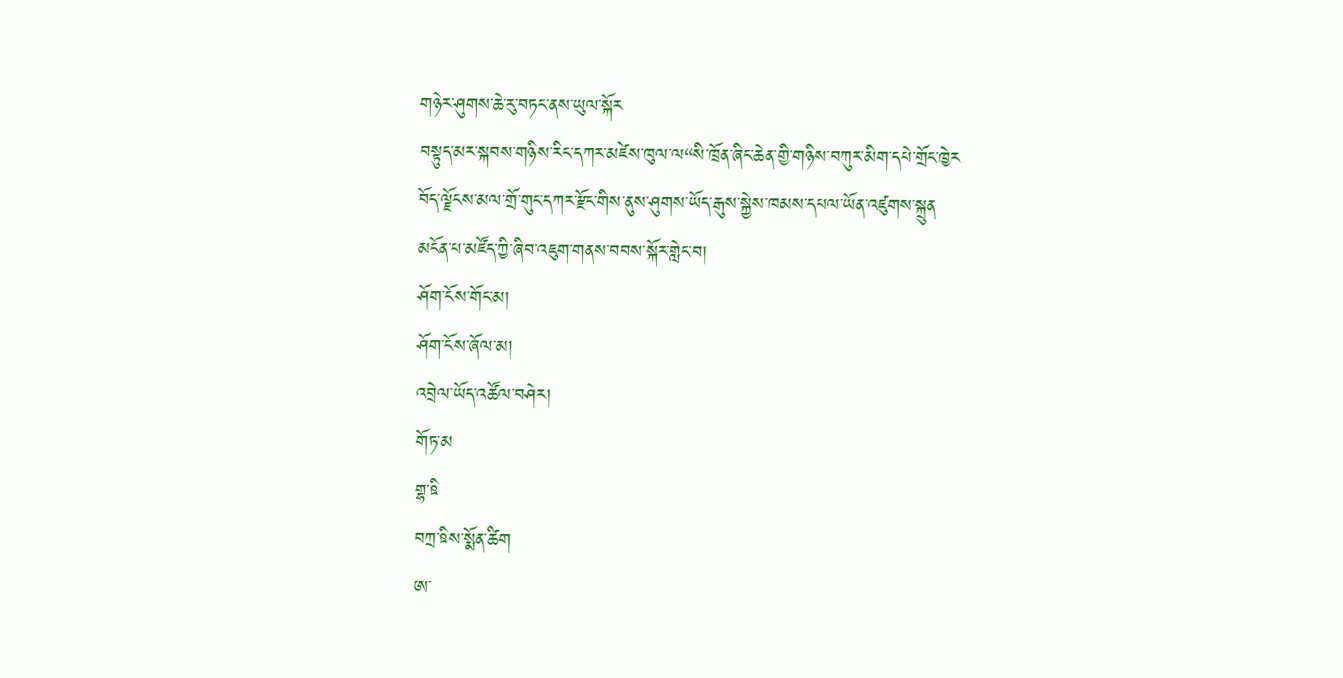གཉེར་ཤུགས་ཆེ་རུ་བཏང་ནས་ཡུལ་སྐོར
བསྟུད་མར་སྐབས་གཉིས་རིང་དཀར་མཛེས་ཁུལ་ལ“སི་ཁྲོན་ཞིང་ཆེན་གྱི་གཉིས་བཀུར་མིག་དཔེ་གྲོང་ཁྱེར
བོད་ལྗོངས་མལ་གྲོ་གུང་དཀར་རྫོང་གིས་ནུས་ཤུགས་ཡོད་རྒུས་སྐྱེས་ཁམས་དཔལ་ཡོན་འཛུགས་སྐྲུན
མངོན་པ་མཛོད་ཀྱི་ཞིབ་འཇུག་གནས་བབས་སྐོར་གླེང་བ།
ཤོག་ངོས་གོང་མ།
ཤོག་ངོས་ཞོལ་མ།
འབྲེལ་ཡོད་འཚོལ་བཤེར།
གོཏ་མ
གྷ་ཋི
བཀྲ་ཋིས་སྨོན་ཚིག
ཨ་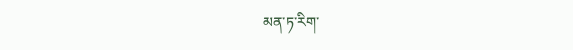མན་ཏ་རིག་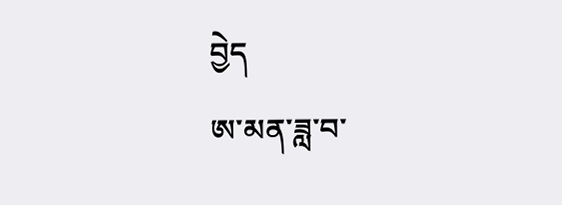བྱེད
ཨ་མན་ཟླ་བ་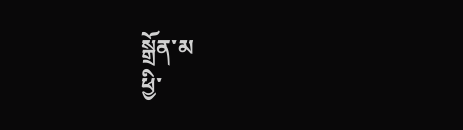སྒྲོན་མ
ཕྱི་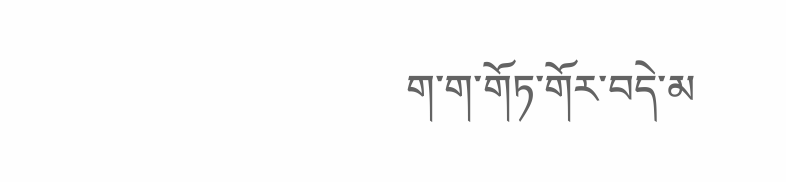ག་ག་གོཏ་གོར་བདེ་མ